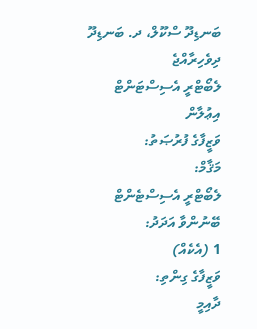ބަނޑިދޫ ސްކޫލް، ދ. ބަނޑިދޫ
ދިވެހިރާއްޖެ
ލެބޯޓްރީ އެސިސްޓަންޓް
އިޢުލާން
ވަޒީފާގެ ފުރުޞަތު:
މަޤާމް:
ލެބޯޓްރީ އެސިސްޓެންޓް
ބޭނުންވާ އަދަދު:
1 (އެކެއް)
ވަޒީފާގެ ގިންތި:
ދާއިމީ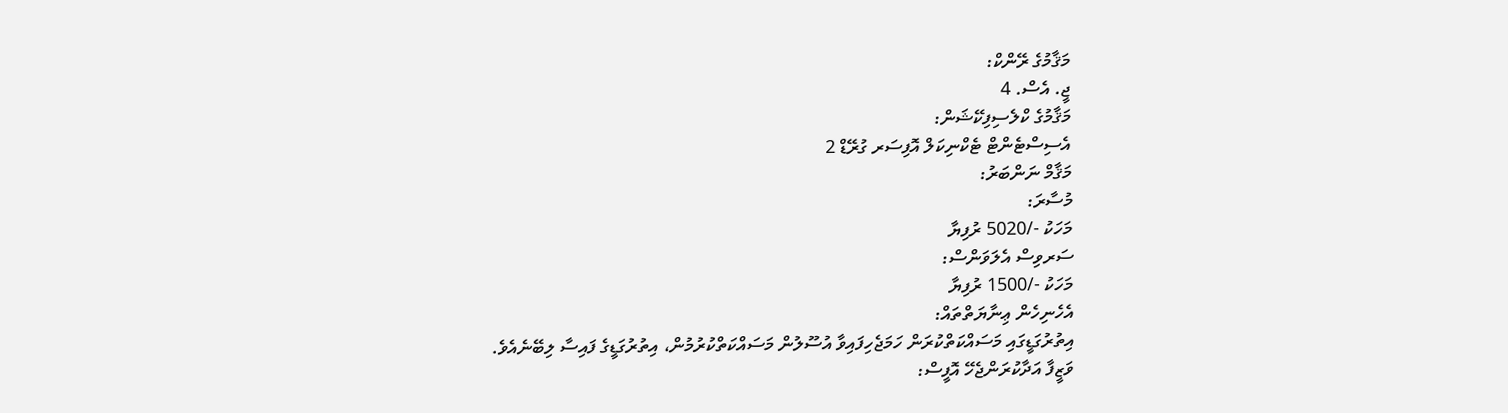މަޤާމުގެ ރޭންކް:
ޖީ. އެސް. 4
މަޤާމުގެ ކްލެސިފިކޭޝަން:
އެސިސްޓެންޓް ޓެކްނިކަލް އޮފިސަރ ގުރޭޑް 2
މަޤާމް ނަންބަރު:
މުސާރަ:
މަހަކު -/5020 ރުފިޔާ
ސަރވިސް އެލަވަންސް:
މަހަކު -/1500 ރުފިޔާ
އެހެނިހެން ޢިނާޔަތްތައް:
އިތުރުގަޑީގައި މަސައްކަތްކުރަން ހަމަޖެހިފައިވާ އުސޫލުން މަސައްކަތްކުރުމުން، އިތުރުގަޑީގެ ފައިސާ ލިބޭނެއެވެ.
ވަޒީފާ އަދާކުރަންޖެހޭ އޮފީސް: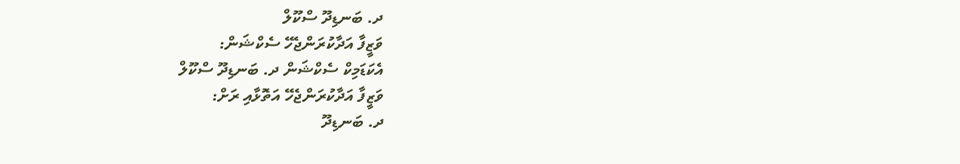ދ. ބަނޑިދޫ ސްކޫލް
ވަޒީފާ އަދާކުރަންޖެހޭ ސެކްޝަން:
އެކަޑަމިކް ސެކްޝަން ދ. ބަނޑިދޫ ސްކޫލް
ވަޒީފާ އަދާކުރަންޖެހޭ އަތޮޅާއި ރަށް:
ދ. ބަނޑިދޫ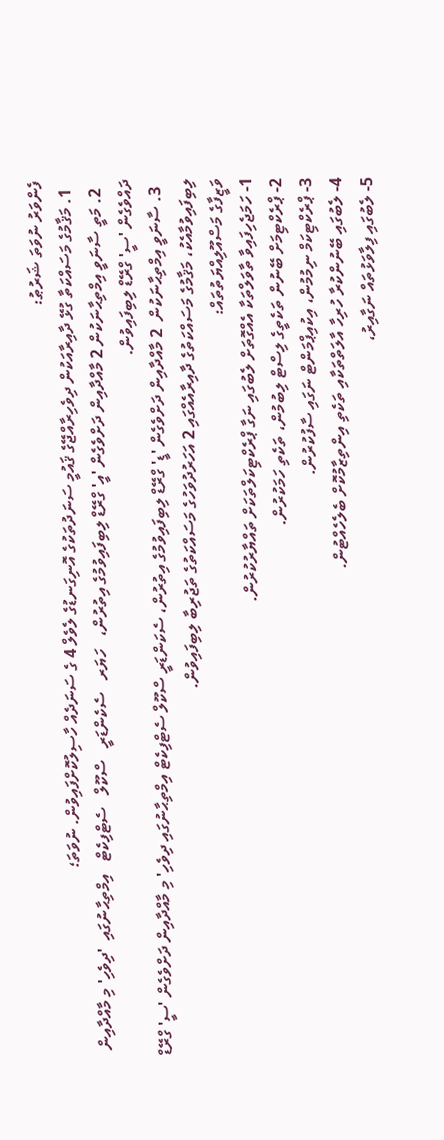ފެންވަރު ނުވަތަ ޝަރުޠު:
  1. މަޤާމުގެ މަސައްކަތާ ގުޅޭ ދާއިރާއަކުން ދިވެހިރާއްޖޭގެ ޤައުމީ ސަނަދުތަކުގެ އޮނިގަނޑުގެ ލެވެލް 4 ގެ ސަނަދެއް ހާސިލުކޮށްފައިވުން. ނުވަތަ؛
  2. މަތީ ސާނަވީ އިމްތިޙާނަކުން 2 މާއްދާއިން ދަށްވެގެން 'އީ' ގްރޭޑް ލިބިފައިވުމުގެ އިތުރުން،   ހަޔަރ   ސެކެންޑަރީ   ސްކޫލް   ސެޓްފިކެޓް   އިމްތިޙާނުގައި  'ދިވެހި' މި މާއްދާއިން ދައްވެގެން 'ސީ' ގްރޭޑް ލިބިފައިވުން.
  3. ސާނަވީ އިމްތިޙާނަކުން  2 މާއްދާއިން ދަށްވެގެން 'ޑީ' ގްރޭޑް ލިބިފައިވުމުގެ އިތުރުން، ސެކަންޑަރީ ސްކޫލް ސެޓްފިކެޓް އިމްތިޙާނުގައި ދިވެހި' މި މާއްދާއިން ދަށްވެގެން 'ސީ' ގްރޭޑް ލިބިފައިވުމާއެކު، މަޤާމުގެ މަސައްކަތުގެ ދާއިރާއެއްގައި 2 އަހަރުދުވަހުގެ މަސައްކަތުގެ ތަޖުރިބާ ލިބިފައިވުން.
ވަޒީފާގެ މަސްއޫލިއްޔަތުތައް:
1- ހަމަޖެހިފައިވާ ތާވަލްތަކާ އެއްގޮތަށް ލެބުގައި ނަގާ ޕްރެކްޓިކަލްތަކަށް ތައްޔާރުކުރުން.
2- ޕްރެކްޓިމަށް ބޭނުން ތަކެތީގެ ލިސްޓް ލިބުމުން، ތަކެތި ހަމަކުރުން.
3- ޕްރެކްޓިކަމް ނިމުމުން، އިކުއިޕްމަންޓް ނަގައި ސާފުކުރުން.
4- ލެބުގައި ބޭނުންކުރާ ހުރިހާ އާލަތްތަކާއި ތަކެތި އިންތިޒާމުކޮށް ބެލެހެއްޓުން.
5- ލެބުގައި ފިލާވަޅުތައް ނަގާއިރު،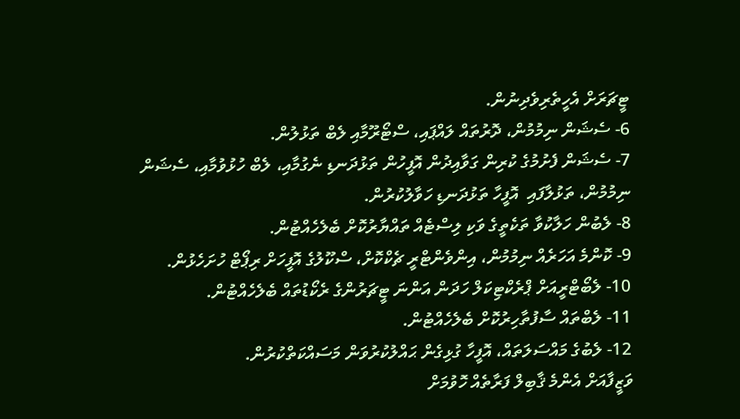ޓީޗަރަށް އެހީތެރިވެދިނުން.
6- ސެޝަން ނިމުމުން، ދޮރުތައް ލައްޕައި، ސްޓޯރޫމާއި ލެބް ތަޅުލުން.
7- ސެޝަން ފެށުމުގެ ކުރިން ގަވާއިދުން އޮފީހުން ތަޅުދަނޑި ނެގުމާއި، ލެބް ހުޅުވުމާއި، ސެޝަން ނިމުމުން، ތަޅުލާފައި  އޮފީހާ ތަޅުދަނޑި ހަވާލުކުރުން.
8- ލެބުން ހަލާކުވާ ތަކެތީގެ ވަކި ލިސްޓެއް ތައްޔާރުކޮށް ބެލެހެއްޓުން.
9- ކޮންމެ އަހަރެއް ނިމުމުން، އިންވެންޓްރީ ޗެކްކޮށް، ސްކޫލުގެ އޮފީހަށް ރިޕޯޓް ހުށަހެޅުން.
10- ލެބޯޓްރީއަށް ޕްރެކްޓިކަލް ހަދަން އަންނަ ޓީޗަރުންގެ ރެކޯޑުތައް ބެލެހެއްޓުން.
11- ލެބްތައް ސާފުތާހިރުކޮށް ބެލެހެއްޓުން.
12- ލެބުގެ މައްސަލަތައް، އޮފީހާ ގުޅިގެން ޙައްލުކުރުވަން މަސައްކަތްކުރުން.
ވަޒީފާއަށް އެންމެ ޤާބިލް ފަރާތެއް ހޮވުމަށް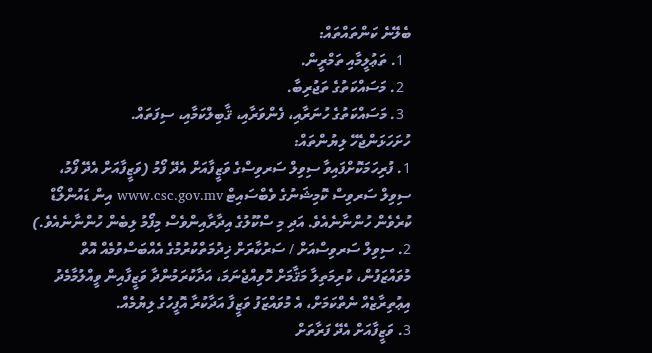ބެލޭނެ ކަންތައްތައް:
  1. ތަޢުލީމާއި ތަމްރީން.
  2. މަސައްކަތުގެ ތަޖުރިބާ.
  3. މަސައްކަތުގެ ހުނަރާއި، ފެންވަރާއި، ޤާބިލްކަމާއި، ސިފަތައް.
ހުށަހަޅަންޖެހޭ ލިޔުންތައް:
1. ފުރިހަމަކޮށްފައިވާ ސިވިލް ސަރވިސްގެ ވަޒީފާއަށް އެދޭ ފޯމު (ވަޒީފާއަށް އެދޭ ފޯމު، ސިވިލް ސަރވިސް ކޮމިޝަނުގެ ވެބްސައިޓް www.csc.gov.mv އިން ޑައުންލޯޑް ކުރެވެން ހުންނާނެއެވެ. އަދި މި ސްކޫލުގެ އިދާރާއިންވެސް މިފޯމު ލިބެން ހުންނާނެއެވެ.)
2. ސިވިލް ސަރވިސްއަށް / ސަރުކާރަށް ޚިދުމަތްކުރުމުގެ އެއްބަސްވުމެއް އޮތް މުވައްޒަފުން، ކުރިމަތިލާ މަޤާމަށް ހޮވިއްޖެނަމަ، އަދާކުރަމުންދާ ވަޒީފާއިން ވީއްލުމާމެދު އިޢުތިރާޒެއް ނެތްކަމަށް، އެ މުވައްޒަފު ވަޒީފާ އަދާކުރާ އޮފީހުގެ ލިޔުމެއް.
3. ވަޒީފާއަށް އެދޭ ފަރާތަށް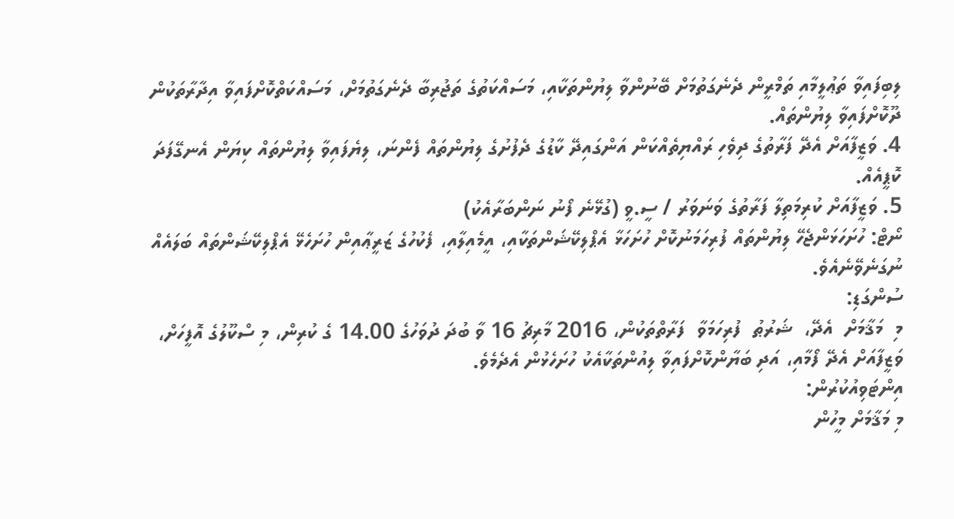ލިބިފައިވާ ތަޢުލީމާއި ތަމްރީން ދެނެގަތުމަށް ބޭނުންވާ ލިޔުންތަކާއި، މަސައްކަތުގެ ތަޖުރިބާ ދެނެގަތުމަށް، މަސައްކަތްކޮށްފައިވާ އިދާރާތަކުން ދޫކޮށްފައިވާ ލިޔުންތައް.
4. ވަޒީފާއަށް އެދޭ ފަރާތުގެ ދިވެހި ރައްޔިތެއްކަން އަންގައިދޭ ކާޑުގެ ދެފުށުގެ ލިޔުންތައް ފެންނަ، ލިޔެފައިވާ ލިޔުންތައް ކިޔަން އެނގޭފަދަ ކޮޕީއެއް.
5. ވަޒީފާއަށް ކުރިމަތިލާ ފަރާތުގެ ވަނަވަރު / ސީ.ވީ (ގުޅޭނެ ފޯނު ނަންބަރާއެކު)
ނޯޓް: ހުށަހަޅަންޖެހޭ ލިޔުންތައް ފުރިހަމަނުކޮށް ހުށަހަޅާ އެޕްލިކޭޝަންތަކާއި، އީމެއިލާއި، ފެކުހުގެ ޒަރީޢާއިން ހުށަހެޅޭ އެޕްލިކޭޝަންތައް ބަލައެއް ނުގަނެވޭނެއެވެ.
ސުންގަޑި:
މި  މަޤާމަށް  އެދޭ،  ޝަރުޠު  ފުރިހަމަވާ  ފަރާތްތަކުން، 2016 މާރިޗު 16 ވާ ބުދަ ދުވަހުގެ 14.00 ގެ ކުރިން، މި ސްކޫލުގެ އޮފީހަށް، ވަޒީފާއަށް އެދޭ ފޯމާއި، އަދި ބަޔާންކޮށްފައިވާ ލިއުންތަކާއެކު ހުށަހެޅުން އެދެމެވެ.
އިންޓަވިއުކުރުން:
މި މަޤާމަށް މީހުން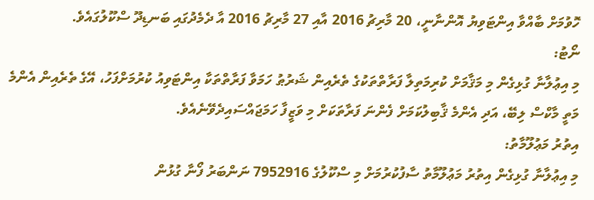ހޮވުމަށް ބާއްވާ އިންޓަވިޔު އޮންނާނީ، 20 މާރިޗު 2016 އާއި 27 މާރިޗު 2016 އާ ދެމެދުގައި ބަނޑިދޫ ސްކޫލުގައެވެ.
ނޯޓު:
މި އިޢުލާނާ ގުޅިގެން މި މަޤާމަށް ކުރިމަތިލާ ފަރާތްތަކުގެ ތެރެއިން ޝަރުޠު ހަމަވާ ފަރާތްތަކާ އިންޓަވިއު ކުރުމަށްފަހު، އޭގެ ތެރެއިން އެންމެ މަތީ މާކްސް ލިބޭ، އަދި އެންމެ ޤާބިލުކަމަށް ފެންނަ ފަރާތަކަށް މި ވަޒީފާ ހަމަޖައްސައިދެވޭނެއެވެ.
އިތުރު މަޢުލޫމާތު:
މި އިޢުލާނާ ގުޅިގެން އިތުރު މަޢުލޫމާތު ސާފުކުރުމަށް މި ސްކޫލުގެ 7952916 ނަންބަރު ފޯނާ ގުޅުން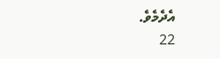އެދެމެވެ.
22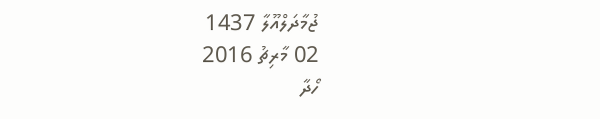ޖުމާދަލްއޫލާ 1437
02 މާރިޗު 2016
ހޯދާ